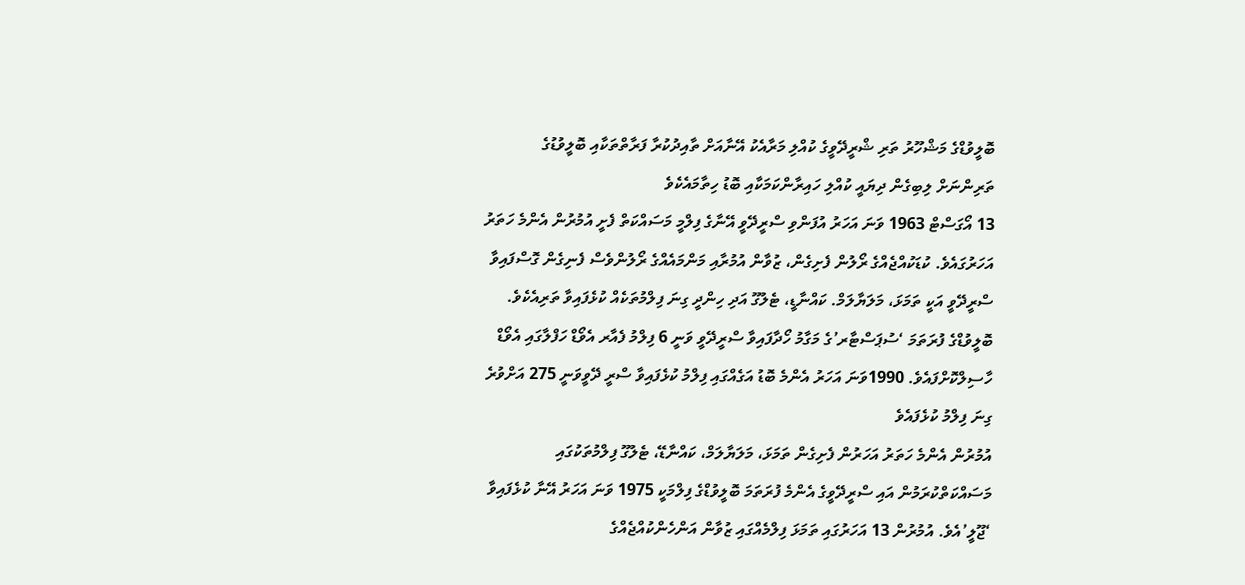ބޮލީވުޑްގެ މަޝްހޫރު ތަރި ޝްރީދޭވީގެ ކުއްލި މަރާއެކު އޭނާއަށް ތާއިދުކުރާ ފަރާތްތަކާއި ބޮލީވުޑުގެ ތަރިންނަށް ލިބިގެން ދިޔައީ ކުއްލި ހައިރާންކަމަކާއި ބޮޑު ހިތާމައެކެވެ
13 އޯގަސްޓް 1963 ވަނަ އަހަރު އުފަންވި ސްރީދޭވީ އޭނާގެ ފިލްމީ މަސައްކަތް ފެށީ އުމުރުން އެންމެ ހަތަރު އަހަރުގައެވެ. ކުޑަކުއްޖެއްގެ ރޯލުން ފެށިގެން، ޒުވާން އުމުރާއި މަންމައެއްގެ ރޯލުންވެސް ފެނިގެން ގޮސްފައިވާ ސްރީދޭވީ އަކީ ތަމަޅަ، މަލަޔާލަމް. ކައްނާޑީ، ޓެލުގޫ އަދި ހިންދީ ގިނަ ފިލްމުތަކެއް ކުޅެފައިވާ ތަރިއެކެވެ. ބޮލީވުޑްގެ ފުރަތަމަ ‘ސުޕަސްޓާރ’ގެ މަގާމު ހޯދާފައިވާ ސްރީދޭވީ ވަނީ 6 ފިލްމު ފެއާރ އެވޯޑް ހަފްލާގައި އެވޯޑް ހާސިލްކޮށްފައެވެ. 1990ވަނަ އަހަރު އެންމެ ބޮޑު އަގެއްގައި ފިލްމު ކުޅެފައިވާ ސްރީ ދޭވީވަނީ 275 އަށްވުރެ ގިނަ ފިލްމު ކުޅެފައެވެ
އުމުރުން އެންމެ ހަތަރު އަހަރުން ފެށިގެން ތަމަޅަ، މަލަޔާލަމް، ކައްނާޑޭ، ޓެލުގޫ ފިލްމުތަކުގައި މަސައްކަތްކުރަމުން އައި ސްރީދޭވީގެ އެންމެ ފުރަތަމަ ބޮލީވުޑްގެ ފިލްމަކީ 1975 ވަނަ އަހަރު އޭނާ ކުޅެފައިވާ ‘ޖޫލީ’އެވެ. އުމުރުން 13 އަހަރުގައި ތަމަޅަ ފިލްމެއްގައި ޒުވާން އަންހެންކުއްޖެއްގެ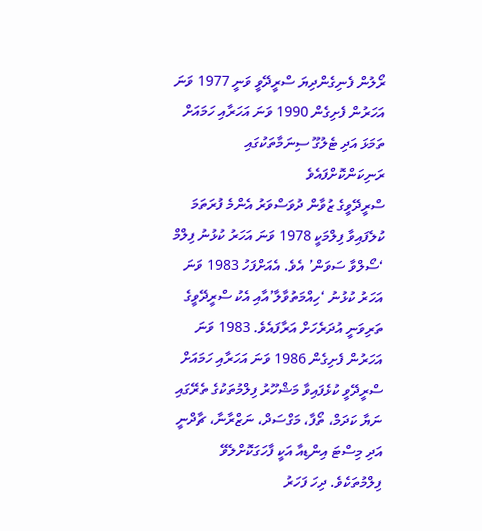ރޯލުން ފެނިގެންދިޔަ ސްރީދޭވީ ވަނީ 1977 ވަނަ އަހަރުން ފެށިގެން 1990 ވަނަ އަހަރާއި ހަމައަށް ތަމަޅަ އަދި ޓެލުގޫ ސިނަމާތަކުގައި ރަނިކަންކޮށްފައެވެ
ސްރީދޭވީގެ ޒުވާން ދުވަސްވަރު އެންމެ ފުރަތަމަ ކުލެފައިވާ ފިލްމަކީ 1978 ވަނަ އަހަރު ކުޅުނު ފިލްމް ‘ސޯލްވާ ސަވަން’ އެވެ. އެއަށްފަހު 1983 ވަނަ އަހަރު ކުޅުނު ‘ހިއްމަތުވާލާ’އާއި އެކު ސްރީދޭވީގެ ތަރިވަނީ އުދަރެހަށް އަރާފައެވެ. 1983 ވަނަ އަހަރުން ފެށިގެން 1986 ވަނަ އަހަރާއި ހަމައަށް ސްރީދޭވީ ކުޅެފައިވާ މަޝްހޫރު ފިލްމުތަކުގެ ތެރޭގައި ނަޔާ ކަދަމް، ތޯފާ، މަގްސަދް، ނަޒްރާނާ، ޗާދްނީ އަދި މިސްޓަ އިންޑިއާ އަކީ ފާހަގަކޮށްލެވޭ ފިލްމުތަކެވެ. ދިހަ ފަހަރު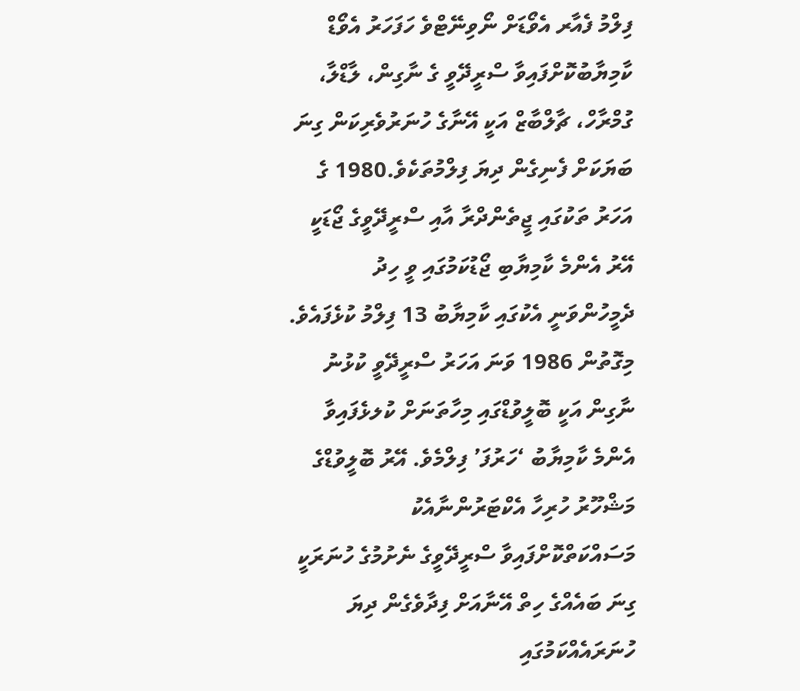ފިލްމު ފެއާރ އެވޯޑަށް ނޯވިނޭޓްވެ ހަފަހަރު އެވޯޑް ކާމިޔާބުކޮށްފައިވާ ސްރީދޭވީ ގެ ނާގިން، ލާޑްލާ، ގުމްރާހް، ޗާލްބާޒް އަކީ އޭނާގެ ހުނަރުވެރިކަން ގިނަ ބަޔަކަށް ފެނިގެން ދިޔަ ފިލްމުތަކެވެ.1980 ގެ އަހަރު ތަކުގައި ޖީތެންދްރާ އާއި ސްރީދޭވީގެ ޖޯޑަކީ އޭރު އެންމެ ކާމިޔާބި ޖޯޑުކަމުގައި ވީ ހިދު ދެމީހުންވަނީ އެކުގައި ކާމިޔާބު 13 ފިލްމު ކުޅެފައެވެ. މިގޮތުން 1986 ވަނަ އަހަރު ސްރީދޭވީ ކުޅުނު ނާގިން އަކީ ބޮލީވުޑްގައި މިހާތަނަށް ކުލޅެފައިވާ އެންމެ ކާމިޔާބު ‘ހަރުފަ’ ފިލްމެވެ. އޭރު ބޮލީވުޑްގެ މަޝްހޫރު ހުރިހާ އެކްޓަރުންނާއެކު މަސައްކަތްކޮށްފައިވާ ސްރީދޭވީގެ ނެށުމުގެ ހުނަރަކީ ގިނަ ބައެއްގެ ހިތް އޭނާއަށް ފިދާވެގެން ދިޔަ ހުނަރައެއްކަމުގައި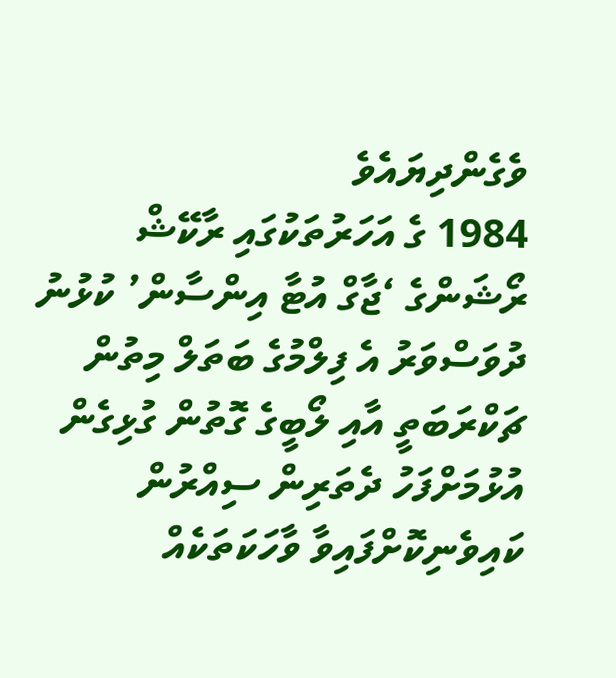ވެގެންދިޔައެވެ
1984 ގެ އަހަރުތަކުގައި ރާކޭޝް ރޯޝަންގެ ‘ޖާގް އުޓާ އިންސާން’ ކުޅުނު ދުވަސްވަރު އެ ފިލްމުގެ ބަތަލް މިތުން ޗަކްރަބަތީ އާއި ލޯބީގެ ގޮތުން ގުޅިގެން އުޅުމަށްފަހު ދެތަރިން ސިއްރުން ކައިވެނިކޮށްފައިވާ ވާހަކަތަކެއް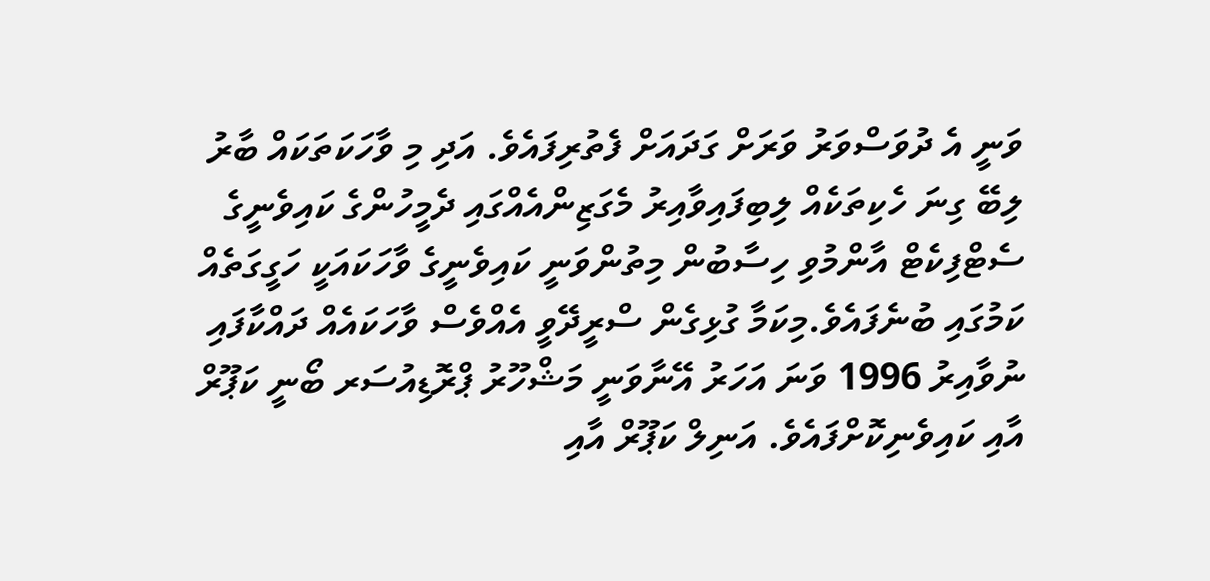ވަނީ އެ ދުވަސްވަރު ވަރަށް ގަދައަށް ފެތުރިފައެވެ. އަދި މި ވާހަކަތަކައް ބާރު ލިބޭ ގިނަ ހެކިތަކެއް ލިބިފައިވާއިރު މެގަޒިންއެއްގައި ދެމީހުންގެ ކައިވެނީގެ ސެޓްފިކެޓް އާންމުވި ހިސާބުން މިތުންވަނީ ކައިވެނީގެ ވާހަކައަކީ ހަގީގަތެއް ކަމުގައި ބުނެފައެވެ.މިކަމާ ގުޅިގެން ސްރީދޭވީ އެއްވެސް ވާހަކައެއް ދައްކާފައި ނުވާއިރު 1996 ވަނަ އަހަރު އޭނާވަނީ މަޝްހޫރު ޕްރޮޑިއުސަރ ބޯނީ ކަޕޫރް އާއި ކައިވެނިކޮށްފައެވެ. އަނިލް ކަޕޫރް އާއި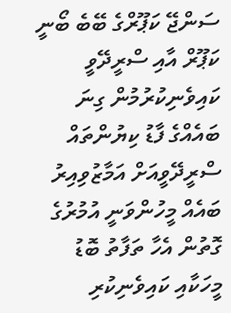ސަންޖޭ ކަޕޫރްގެ ބޭބެ ބޯނީ ކަޕޫރް އާއި ސްރީދޭވީ ކައިވެނިކުރުމުން ގިނަ ބައެއްގެ ފާޑު ކިޔުންތައް ސްރީދޭވީއަށް އަމާޒުވިއިރު ބައެއް މީހުންވަނީ އުމުރުގެ ގޮތުން އެހާ ތަފާތު ބޮޑު މީހަކާއި ކައިވެނިކުރި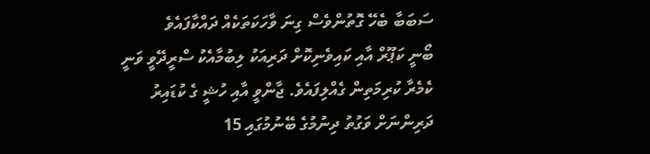ސަބަބާ ބެހޭ ގޮތުންވެސް ގިނަ ވާހަކަތަކެއް ދައްކާފައެވެ
ބޯނީ ކަޕޫރް އާއި ކައިވެނިކޮށް ދަރިއަކު ލިބުމާއެކު ސްރީދޭވީ ވަނީ ކެމެރާ ކުރިމަތިން ގެއްލިފައެވެ. ޖާންވީ އާއި ހުޝީ ގެ ކުޑައިރު ދަރިންނަށް ވަގުތު ދިނުމުގެ ބޭނުމުގައި 15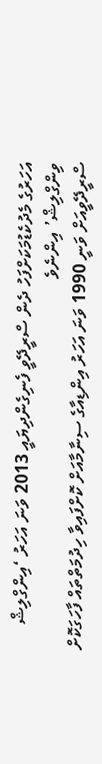އަހަރުގެ މެދުކެޑުމަކަށްފަހު ދެން ސްރީދޭވީ ފެނިގެންދިޔައީ 2013 ވަނަ އަހަރު ‘އިންގްލިޝް ވިންގްލިޝް’ އިންނެވެ
ސްރީދޭވީއަށް ވަނީ 1990 ވަނަ އަހަރު އިންޑިއާގެ ސިނާމާއަށް ކޮށްފައިވާ ހިދުމަތްތައް ފާހަގަކޮށް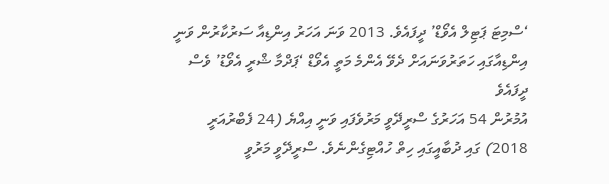‘ސްމިޓަ ޕަޓިލް އެވޯޑް’ ދީފައެވެ. 2013 ވަނަ އަހަރު އިންޑިއާ ސަރުކާރުން ވަނީ އިންޑިއާގައި ހަތަރުވަނައަށް ދެވޭ އެންމެ މަތީ އެވޯޑް ‘ޕަދްމާ ޝްރީ އެވޯޑު’ ވެސް ދީފައެވެ
އުމުރުން 54 އަހަރުގެ ސްރީދޭވީ މަރުވެފައި ވަނީ އިއްޔެ (24 ފެބްރުއަރީ 2018) ގައި ދުބާއީގައި ހިތް ހުއްޓިގެންނެވެ. ސްރީދޭވީ މަރުވީ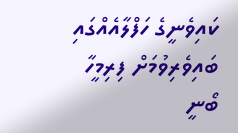ކައިވެނީގެ ހަފްލާއެއްގައި ބައިވެރިވުމަށް ފިރިމީހާ ބޯނީ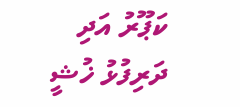ކަޕޫރު އަދި ދަރިފުޅު ޚުޝީ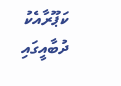ކަޕޫރާއެކު ދުބާއީގައި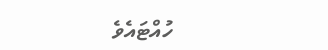ހުއްޓައެވެ